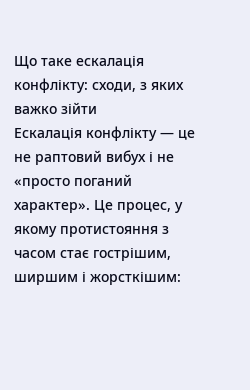Що таке ескалація конфлікту: сходи, з яких важко зійти
Ескалація конфлікту — це не раптовий вибух і не «просто поганий характер». Це процес, у якому протистояння з часом стає гострішим, ширшим і жорсткішим: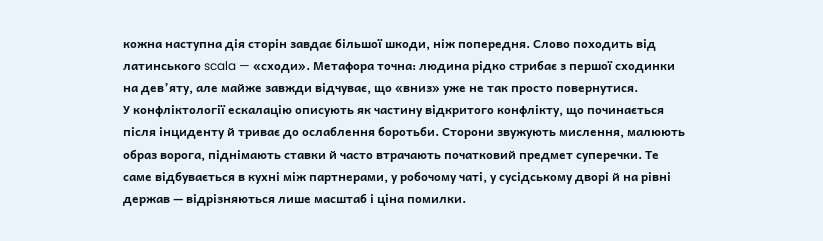кожна наступна дія сторін завдає більшої шкоди, ніж попередня. Слово походить від латинського scala — «сходи». Метафора точна: людина рідко стрибає з першої сходинки на дев’яту, але майже завжди відчуває, що «вниз» уже не так просто повернутися.
У конфліктології ескалацію описують як частину відкритого конфлікту, що починається після інциденту й триває до ослаблення боротьби. Сторони звужують мислення, малюють образ ворога, піднімають ставки й часто втрачають початковий предмет суперечки. Те саме відбувається в кухні між партнерами, у робочому чаті, у сусідському дворі й на рівні держав — відрізняються лише масштаб і ціна помилки.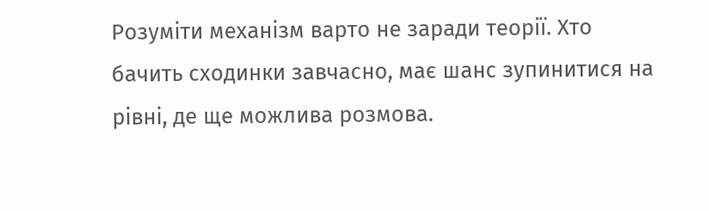Розуміти механізм варто не заради теорії. Хто бачить сходинки завчасно, має шанс зупинитися на рівні, де ще можлива розмова.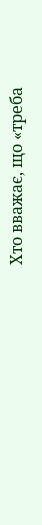Хто вважає, що «треба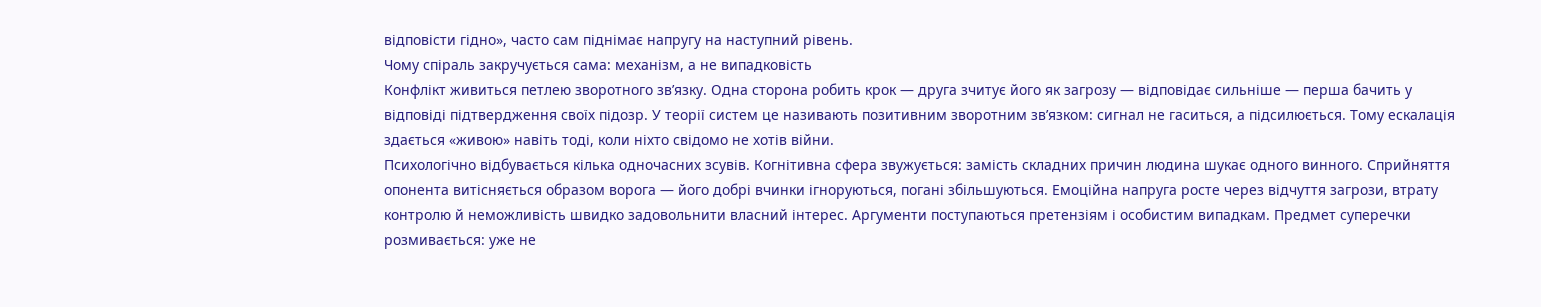відповісти гідно», часто сам піднімає напругу на наступний рівень.
Чому спіраль закручується сама: механізм, а не випадковість
Конфлікт живиться петлею зворотного зв’язку. Одна сторона робить крок — друга зчитує його як загрозу — відповідає сильніше — перша бачить у відповіді підтвердження своїх підозр. У теорії систем це називають позитивним зворотним зв’язком: сигнал не гаситься, а підсилюється. Тому ескалація здається «живою» навіть тоді, коли ніхто свідомо не хотів війни.
Психологічно відбувається кілька одночасних зсувів. Когнітивна сфера звужується: замість складних причин людина шукає одного винного. Сприйняття опонента витісняється образом ворога — його добрі вчинки ігноруються, погані збільшуються. Емоційна напруга росте через відчуття загрози, втрату контролю й неможливість швидко задовольнити власний інтерес. Аргументи поступаються претензіям і особистим випадкам. Предмет суперечки розмивається: уже не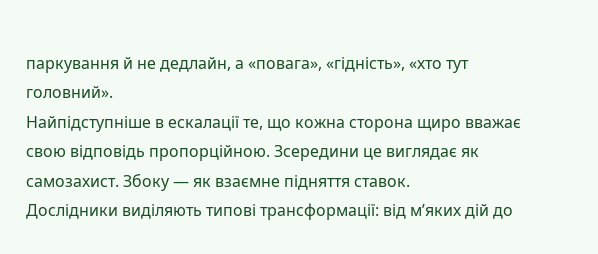паркування й не дедлайн, а «повага», «гідність», «хто тут головний».
Найпідступніше в ескалації те, що кожна сторона щиро вважає свою відповідь пропорційною. Зсередини це виглядає як самозахист. Збоку — як взаємне підняття ставок.
Дослідники виділяють типові трансформації: від м’яких дій до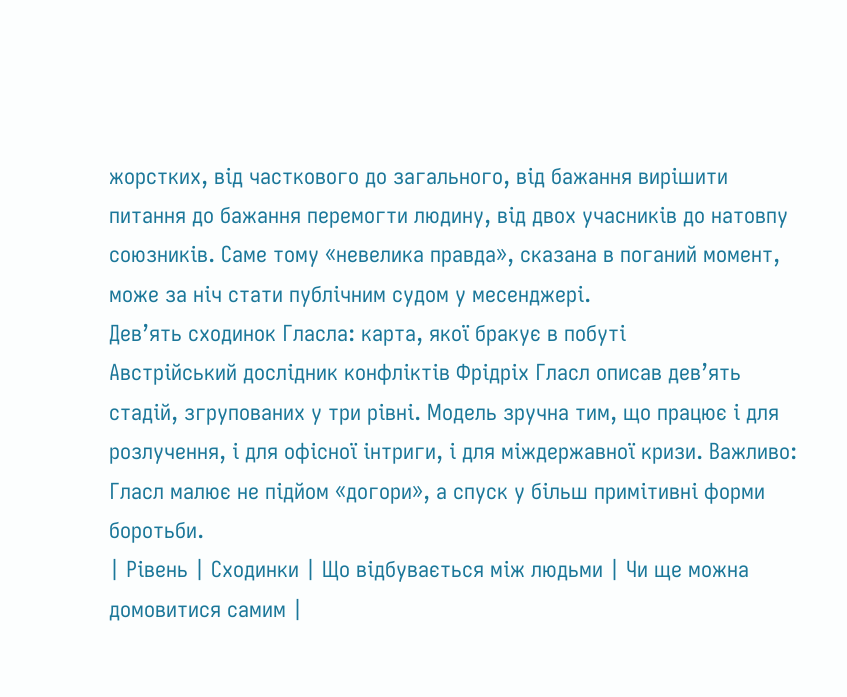жорстких, від часткового до загального, від бажання вирішити питання до бажання перемогти людину, від двох учасників до натовпу союзників. Саме тому «невелика правда», сказана в поганий момент, може за ніч стати публічним судом у месенджері.
Дев’ять сходинок Гласла: карта, якої бракує в побуті
Австрійський дослідник конфліктів Фрідріх Гласл описав дев’ять стадій, згрупованих у три рівні. Модель зручна тим, що працює і для розлучення, і для офісної інтриги, і для міждержавної кризи. Важливо: Гласл малює не підйом «догори», а спуск у більш примітивні форми боротьби.
| Рівень | Сходинки | Що відбувається між людьми | Чи ще можна домовитися самим |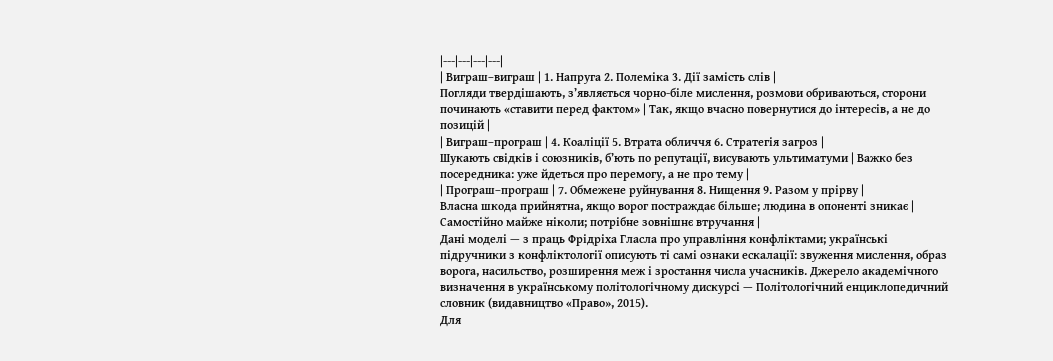|---|---|---|---|
| Виграш–виграш | 1. Напруга 2. Полеміка 3. Дії замість слів |
Погляди твердішають, з’являється чорно-біле мислення, розмови обриваються, сторони починають «ставити перед фактом» | Так, якщо вчасно повернутися до інтересів, а не до позицій |
| Виграш–програш | 4. Коаліції 5. Втрата обличчя 6. Стратегія загроз |
Шукають свідків і союзників, б’ють по репутації, висувають ультиматуми | Важко без посередника: уже йдеться про перемогу, а не про тему |
| Програш–програш | 7. Обмежене руйнування 8. Нищення 9. Разом у прірву |
Власна шкода прийнятна, якщо ворог постраждає більше; людина в опоненті зникає | Самостійно майже ніколи; потрібне зовнішнє втручання |
Дані моделі — з праць Фрідріха Гласла про управління конфліктами; українські підручники з конфліктології описують ті самі ознаки ескалації: звуження мислення, образ ворога, насильство, розширення меж і зростання числа учасників. Джерело академічного визначення в українському політологічному дискурсі — Політологічний енциклопедичний словник (видавництво «Право», 2015).
Для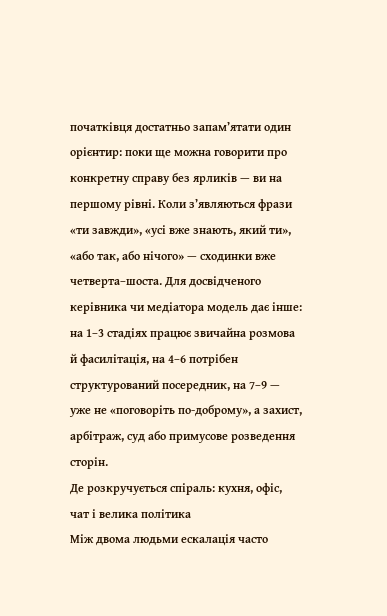початківця достатньо запам’ятати один орієнтир: поки ще можна говорити про конкретну справу без ярликів — ви на першому рівні. Коли з’являються фрази «ти завжди», «усі вже знають, який ти», «або так, або нічого» — сходинки вже четверта–шоста. Для досвідченого керівника чи медіатора модель дає інше: на 1–3 стадіях працює звичайна розмова й фасилітація, на 4–6 потрібен структурований посередник, на 7–9 — уже не «поговоріть по-доброму», а захист, арбітраж, суд або примусове розведення сторін.
Де розкручується спіраль: кухня, офіс, чат і велика політика
Між двома людьми ескалація часто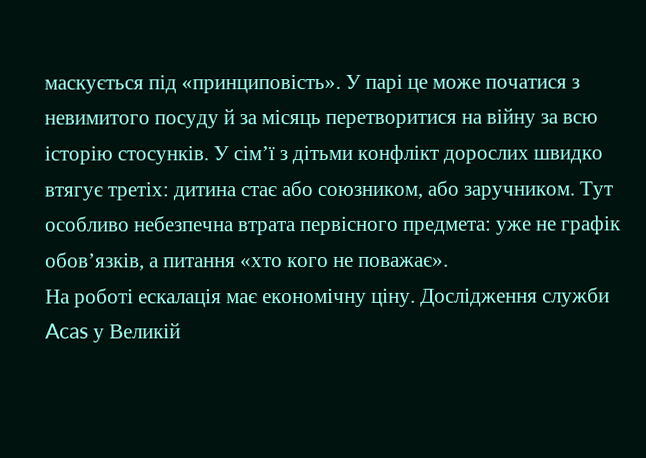маскується під «принциповість». У парі це може початися з невимитого посуду й за місяць перетворитися на війну за всю історію стосунків. У сім’ї з дітьми конфлікт дорослих швидко втягує третіх: дитина стає або союзником, або заручником. Тут особливо небезпечна втрата первісного предмета: уже не графік обов’язків, а питання «хто кого не поважає».
На роботі ескалація має економічну ціну. Дослідження служби Acas у Великій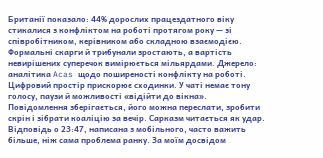Британії показало: 44% дорослих працездатного віку стикалися з конфліктом на роботі протягом року — зі співробітником, керівником або складною взаємодією. Формальні скарги й трибунали зростають, а вартість невирішених суперечок вимірюється мільярдами. Джерело: аналітика Acas щодо поширеності конфлікту на роботі.
Цифровий простір прискорює сходинки. У чаті немає тону голосу, паузи й можливості «відійти до вікна». Повідомлення зберігається, його можна переслати, зробити скрін і зібрати коаліцію за вечір. Сарказм читається як удар. Відповідь о 23:47, написана з мобільного, часто важить більше, ніж сама проблема ранку. За моїм досвідом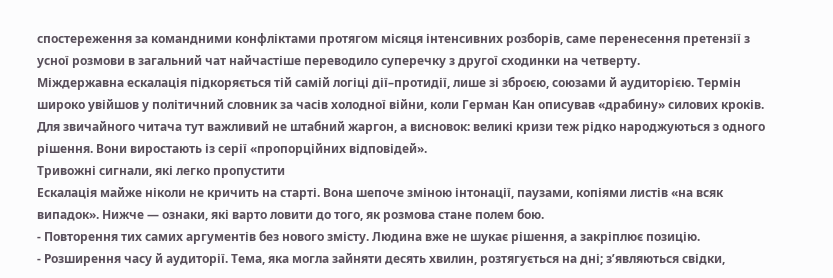спостереження за командними конфліктами протягом місяця інтенсивних розборів, саме перенесення претензії з усної розмови в загальний чат найчастіше переводило суперечку з другої сходинки на четверту.
Міждержавна ескалація підкоряється тій самій логіці дії–протидії, лише зі зброєю, союзами й аудиторією. Термін широко увійшов у політичний словник за часів холодної війни, коли Герман Кан описував «драбину» силових кроків. Для звичайного читача тут важливий не штабний жаргон, а висновок: великі кризи теж рідко народжуються з одного рішення. Вони виростають із серії «пропорційних відповідей».
Тривожні сигнали, які легко пропустити
Ескалація майже ніколи не кричить на старті. Вона шепоче зміною інтонації, паузами, копіями листів «на всяк випадок». Нижче — ознаки, які варто ловити до того, як розмова стане полем бою.
- Повторення тих самих аргументів без нового змісту. Людина вже не шукає рішення, а закріплює позицію.
- Розширення часу й аудиторії. Тема, яка могла зайняти десять хвилин, розтягується на дні; з’являються свідки,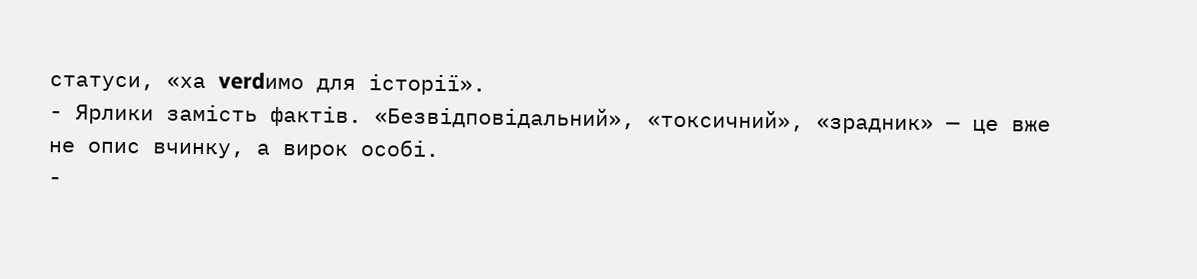статуси, «ха verdимо для історії».
- Ярлики замість фактів. «Безвідповідальний», «токсичний», «зрадник» — це вже не опис вчинку, а вирок особі.
-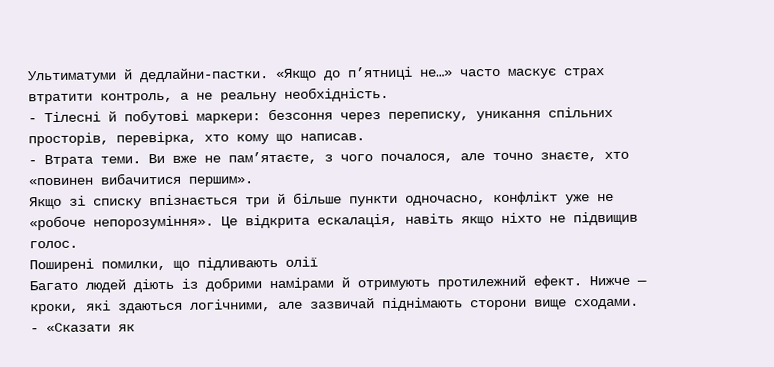Ультиматуми й дедлайни-пастки. «Якщо до п’ятниці не…» часто маскує страх втратити контроль, а не реальну необхідність.
- Тілесні й побутові маркери: безсоння через переписку, уникання спільних просторів, перевірка, хто кому що написав.
- Втрата теми. Ви вже не пам’ятаєте, з чого почалося, але точно знаєте, хто «повинен вибачитися першим».
Якщо зі списку впізнається три й більше пункти одночасно, конфлікт уже не «робоче непорозуміння». Це відкрита ескалація, навіть якщо ніхто не підвищив голос.
Поширені помилки, що підливають олії
Багато людей діють із добрими намірами й отримують протилежний ефект. Нижче — кроки, які здаються логічними, але зазвичай піднімають сторони вище сходами.
- «Сказати як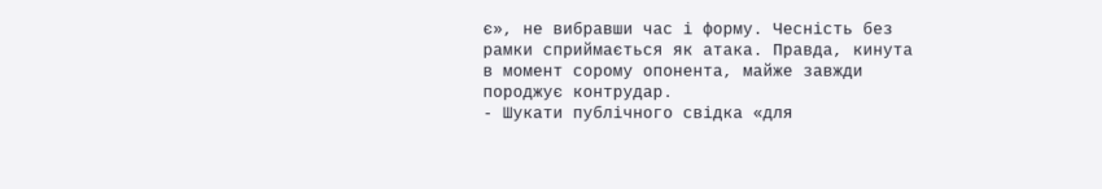є», не вибравши час і форму. Чесність без рамки сприймається як атака. Правда, кинута в момент сорому опонента, майже завжди породжує контрудар.
- Шукати публічного свідка «для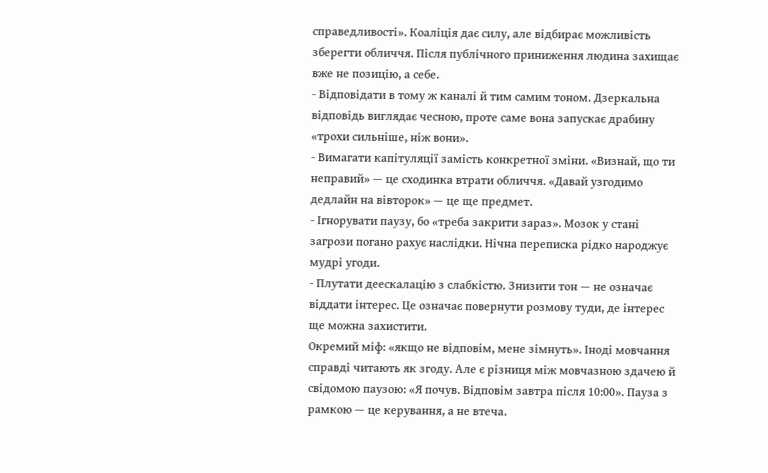справедливості». Коаліція дає силу, але відбирає можливість зберегти обличчя. Після публічного приниження людина захищає вже не позицію, а себе.
- Відповідати в тому ж каналі й тим самим тоном. Дзеркальна відповідь виглядає чесною, проте саме вона запускає драбину «трохи сильніше, ніж вони».
- Вимагати капітуляції замість конкретної зміни. «Визнай, що ти неправий» — це сходинка втрати обличчя. «Давай узгодимо дедлайн на вівторок» — це ще предмет.
- Ігнорувати паузу, бо «треба закрити зараз». Мозок у стані загрози погано рахує наслідки. Нічна переписка рідко народжує мудрі угоди.
- Плутати деескалацію з слабкістю. Знизити тон — не означає віддати інтерес. Це означає повернути розмову туди, де інтерес ще можна захистити.
Окремий міф: «якщо не відповім, мене зімнуть». Іноді мовчання справді читають як згоду. Але є різниця між мовчазною здачею й свідомою паузою: «Я почув. Відповім завтра після 10:00». Пауза з рамкою — це керування, а не втеча.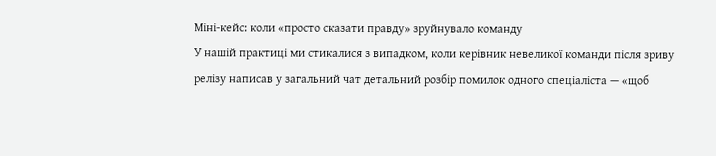Міні-кейс: коли «просто сказати правду» зруйнувало команду
У нашій практиці ми стикалися з випадком, коли керівник невеликої команди після зриву релізу написав у загальний чат детальний розбір помилок одного спеціаліста — «щоб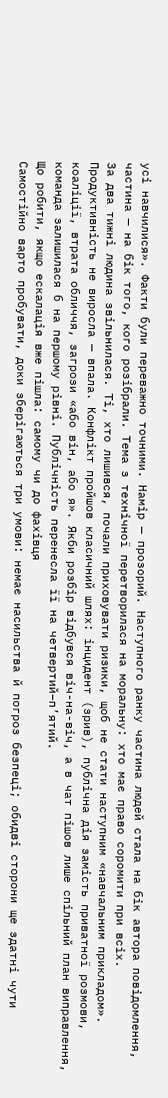усі навчилися». Факти були переважно точними. Намір — прозорий. Наступного ранку частина людей стала на бік автора повідомлення, частина — на бік того, кого розібрали. Тема з технічної перетворилася на моральну: хто має право соромити при всіх.
За два тижні людина звільнилася. Ті, хто лишився, почали приховувати ризики, щоб не стати наступним «навчальним прикладом». Продуктивність не виросла — впала. Конфлікт пройшов класичний шлях: інцидент (зрив), публічна дія замість приватної розмови, коаліції, втрата обличчя, загрози «або він, або я». Якби розбір відбувся віч-на-віч, а в чат пішов лише спільний план виправлення, команда залишилася б на першому рівні. Публічність перенесла її на четвертий–п’ятий.
Що робити, якщо ескалація вже пішла: самому чи до фахівця
Самостійно варто пробувати, доки зберігаються три умови: немає насильства й погроз безпеці; обидві сторони ще здатні чути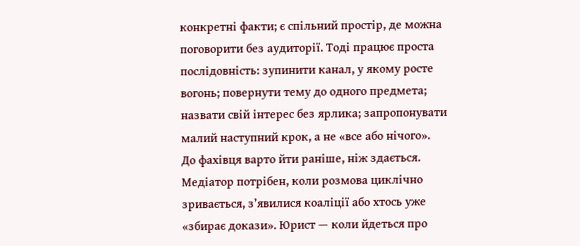конкретні факти; є спільний простір, де можна поговорити без аудиторії. Тоді працює проста послідовність: зупинити канал, у якому росте вогонь; повернути тему до одного предмета; назвати свій інтерес без ярлика; запропонувати малий наступний крок, а не «все або нічого».
До фахівця варто йти раніше, ніж здається. Медіатор потрібен, коли розмова циклічно зривається, з’явилися коаліції або хтось уже «збирає докази». Юрист — коли йдеться про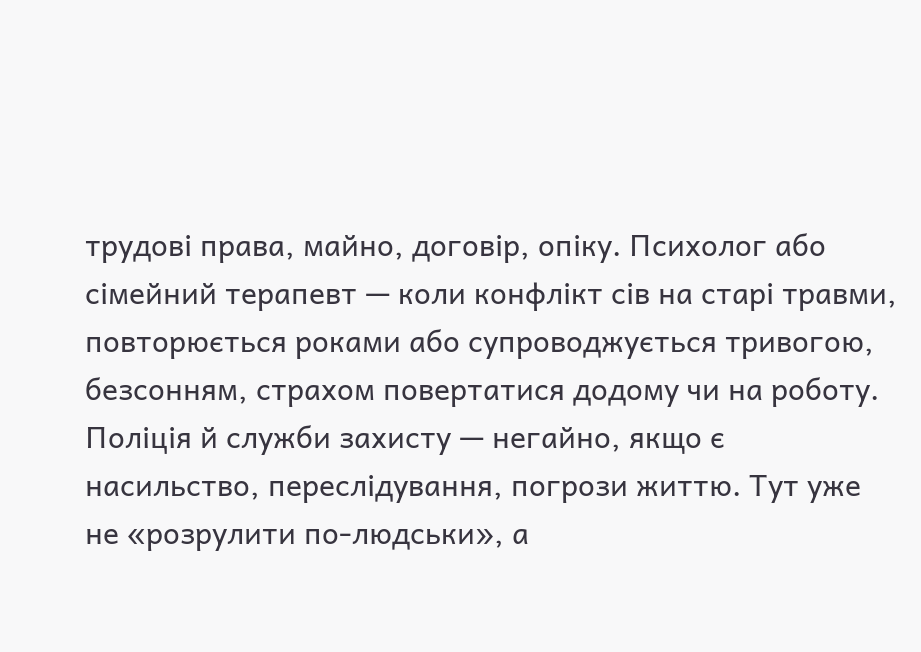трудові права, майно, договір, опіку. Психолог або сімейний терапевт — коли конфлікт сів на старі травми, повторюється роками або супроводжується тривогою, безсонням, страхом повертатися додому чи на роботу. Поліція й служби захисту — негайно, якщо є насильство, переслідування, погрози життю. Тут уже не «розрулити по-людськи», а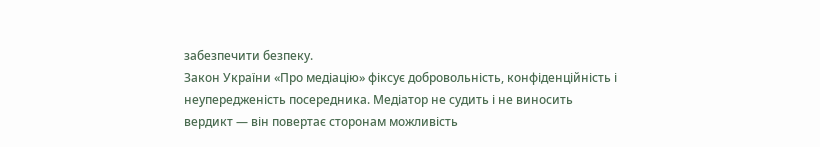забезпечити безпеку.
Закон України «Про медіацію» фіксує добровольність, конфіденційність і неупередженість посередника. Медіатор не судить і не виносить вердикт — він повертає сторонам можливість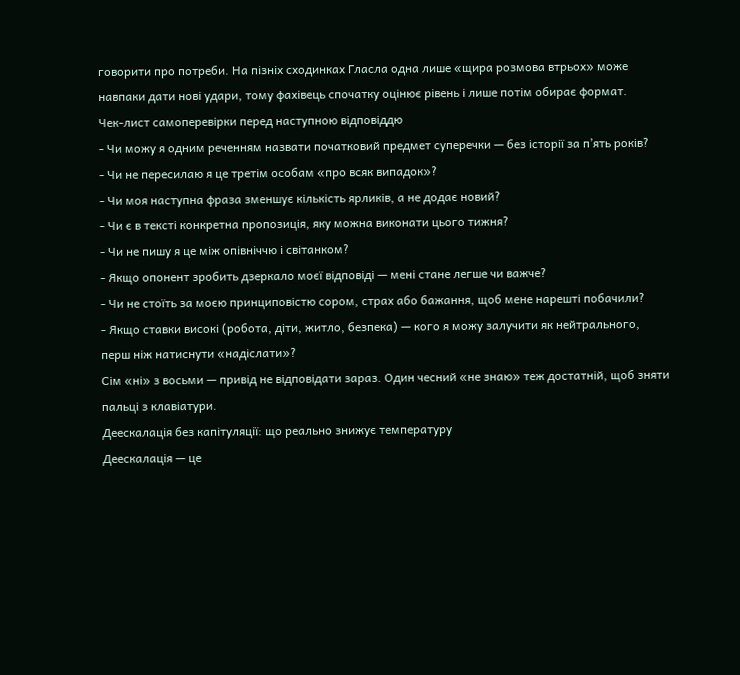говорити про потреби. На пізніх сходинках Гласла одна лише «щира розмова втрьох» може навпаки дати нові удари, тому фахівець спочатку оцінює рівень і лише потім обирає формат.
Чек-лист самоперевірки перед наступною відповіддю
- Чи можу я одним реченням назвати початковий предмет суперечки — без історії за п’ять років?
- Чи не пересилаю я це третім особам «про всяк випадок»?
- Чи моя наступна фраза зменшує кількість ярликів, а не додає новий?
- Чи є в тексті конкретна пропозиція, яку можна виконати цього тижня?
- Чи не пишу я це між опівніччю і світанком?
- Якщо опонент зробить дзеркало моєї відповіді — мені стане легше чи важче?
- Чи не стоїть за моєю принциповістю сором, страх або бажання, щоб мене нарешті побачили?
- Якщо ставки високі (робота, діти, житло, безпека) — кого я можу залучити як нейтрального, перш ніж натиснути «надіслати»?
Сім «ні» з восьми — привід не відповідати зараз. Один чесний «не знаю» теж достатній, щоб зняти пальці з клавіатури.
Деескалація без капітуляції: що реально знижує температуру
Деескалація — це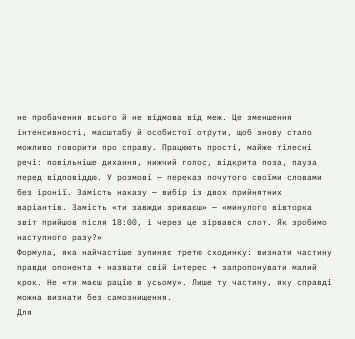не пробачення всього й не відмова від меж. Це зменшення інтенсивності, масштабу й особистої отрути, щоб знову стало можливо говорити про справу. Працюють прості, майже тілесні речі: повільніше дихання, нижчий голос, відкрита поза, пауза перед відповіддю. У розмові — переказ почутого своїми словами без іронії. Замість наказу — вибір із двох прийнятних варіантів. Замість «ти завжди зриваєш» — «минулого вівторка звіт прийшов після 18:00, і через це зірвався слот. Як зробимо наступного разу?»
Формула, яка найчастіше зупиняє третю сходинку: визнати частину правди опонента + назвати свій інтерес + запропонувати малий крок. Не «ти маєш рацію в усьому». Лише ту частину, яку справді можна визнати без самознищення.
Для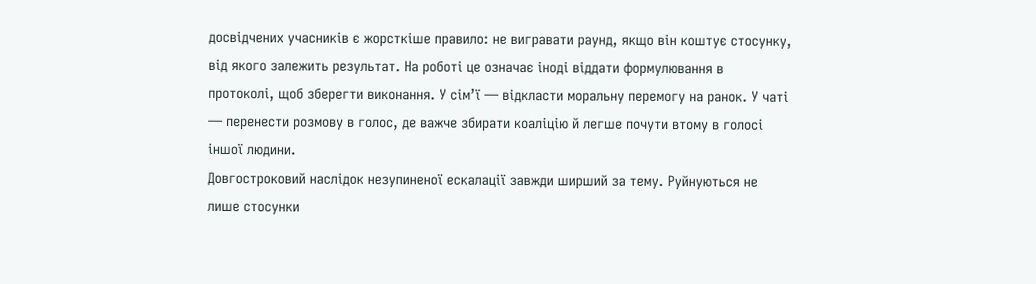досвідчених учасників є жорсткіше правило: не вигравати раунд, якщо він коштує стосунку, від якого залежить результат. На роботі це означає іноді віддати формулювання в протоколі, щоб зберегти виконання. У сім’ї — відкласти моральну перемогу на ранок. У чаті — перенести розмову в голос, де важче збирати коаліцію й легше почути втому в голосі іншої людини.
Довгостроковий наслідок незупиненої ескалації завжди ширший за тему. Руйнуються не лише стосунки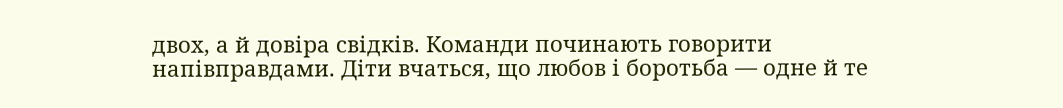двох, а й довіра свідків. Команди починають говорити напівправдами. Діти вчаться, що любов і боротьба — одне й те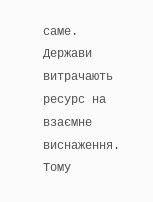саме. Держави витрачають ресурс на взаємне виснаження. Тому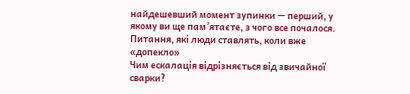найдешевший момент зупинки — перший, у якому ви ще пам’ятаєте, з чого все почалося.
Питання, які люди ставлять, коли вже «допекло»
Чим ескалація відрізняється від звичайної сварки?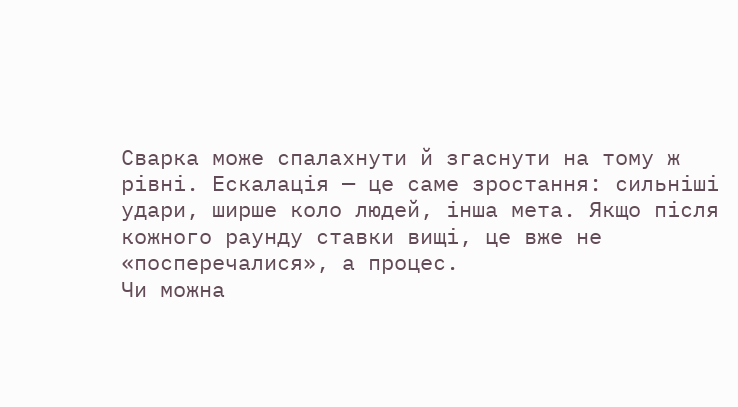Сварка може спалахнути й згаснути на тому ж рівні. Ескалація — це саме зростання: сильніші удари, ширше коло людей, інша мета. Якщо після кожного раунду ставки вищі, це вже не «посперечалися», а процес.
Чи можна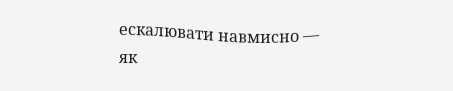ескалювати навмисно — як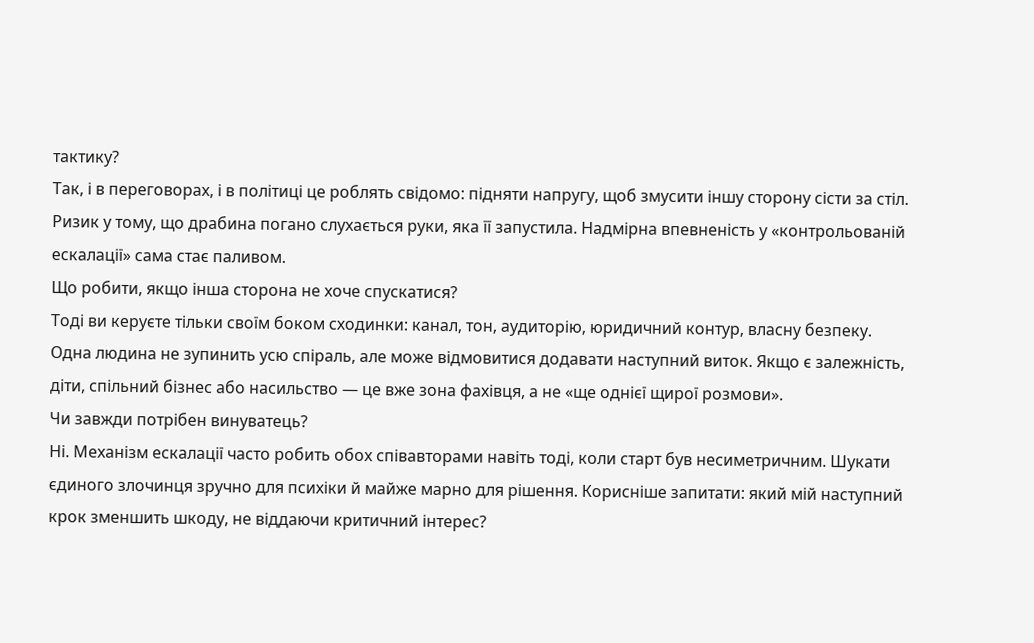тактику?
Так, і в переговорах, і в політиці це роблять свідомо: підняти напругу, щоб змусити іншу сторону сісти за стіл. Ризик у тому, що драбина погано слухається руки, яка її запустила. Надмірна впевненість у «контрольованій ескалації» сама стає паливом.
Що робити, якщо інша сторона не хоче спускатися?
Тоді ви керуєте тільки своїм боком сходинки: канал, тон, аудиторію, юридичний контур, власну безпеку. Одна людина не зупинить усю спіраль, але може відмовитися додавати наступний виток. Якщо є залежність, діти, спільний бізнес або насильство — це вже зона фахівця, а не «ще однієї щирої розмови».
Чи завжди потрібен винуватець?
Ні. Механізм ескалації часто робить обох співавторами навіть тоді, коли старт був несиметричним. Шукати єдиного злочинця зручно для психіки й майже марно для рішення. Корисніше запитати: який мій наступний крок зменшить шкоду, не віддаючи критичний інтерес?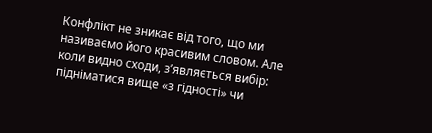Конфлікт не зникає від того, що ми називаємо його красивим словом. Але коли видно сходи, з’являється вибір: підніматися вище «з гідності» чи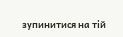зупинитися на тій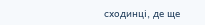сходинці, де ще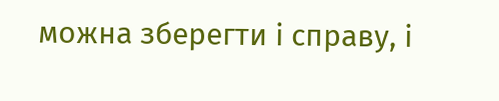можна зберегти і справу, і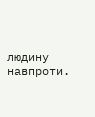людину навпроти.